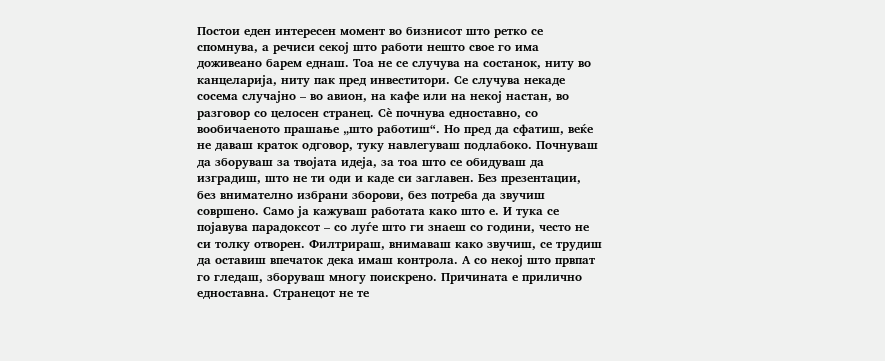Постои еден интересен момент во бизнисот што ретко се спомнува, а речиси секој што работи нешто свое го има доживеано барем еднаш. Тоа не се случува на состанок, ниту во канцеларија, ниту пак пред инвеститори. Се случува некаде сосема случајно – во авион, на кафе или на некој настан, во разговор со целосен странец. Сè почнува едноставно, со вообичаеното прашање „што работиш“. Но пред да сфатиш, веќе не даваш краток одговор, туку навлегуваш подлабоко. Почнуваш да зборуваш за твојата идеја, за тоа што се обидуваш да изградиш, што не ти оди и каде си заглавен. Без презентации, без внимателно избрани зборови, без потреба да звучиш совршено. Само ја кажуваш работата како што е. И тука се појавува парадоксот – со луѓе што ги знаеш со години, често не си толку отворен. Филтрираш, внимаваш како звучиш, се трудиш да оставиш впечаток дека имаш контрола. А со некој што првпат го гледаш, зборуваш многу поискрено. Причината е прилично едноставна. Странецот не те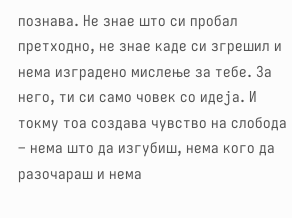познава. Не знае што си пробал претходно, не знае каде си згрешил и нема изградено мислење за тебе. За него, ти си само човек со идеја. И токму тоа создава чувство на слобода – нема што да изгубиш, нема кого да разочараш и нема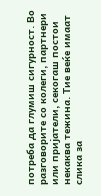потреба да глумиш сигурност. Во разговорите со колеги, партнери или пријатели, секогаш постои некаква тежина. Тие веќе имаат слика за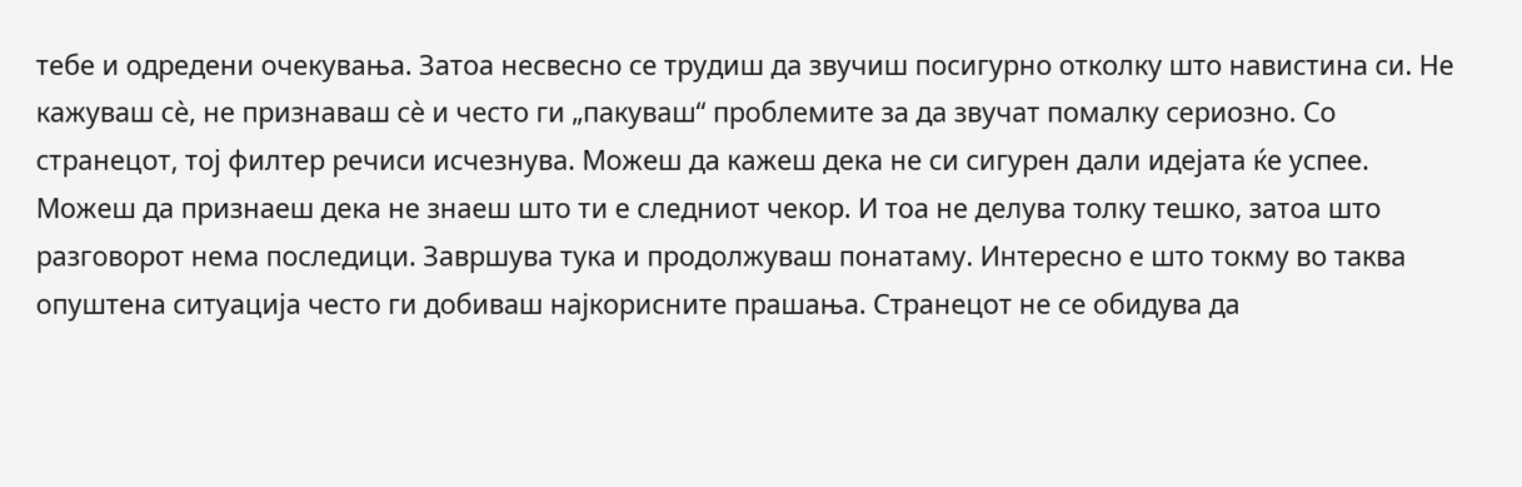тебе и одредени очекувања. Затоа несвесно се трудиш да звучиш посигурно отколку што навистина си. Не кажуваш сè, не признаваш сè и често ги „пакуваш“ проблемите за да звучат помалку сериозно. Со странецот, тој филтер речиси исчезнува. Можеш да кажеш дека не си сигурен дали идејата ќе успее. Можеш да признаеш дека не знаеш што ти е следниот чекор. И тоа не делува толку тешко, затоа што разговорот нема последици. Завршува тука и продолжуваш понатаму. Интересно е што токму во таква опуштена ситуација често ги добиваш најкорисните прашања. Странецот не се обидува да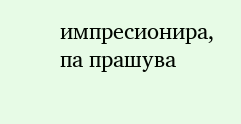импресионира, па прашува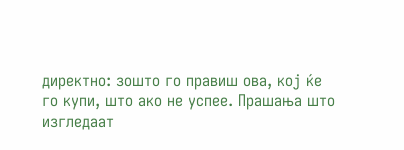директно: зошто го правиш ова, кој ќе го купи, што ако не успее. Прашања што изгледаат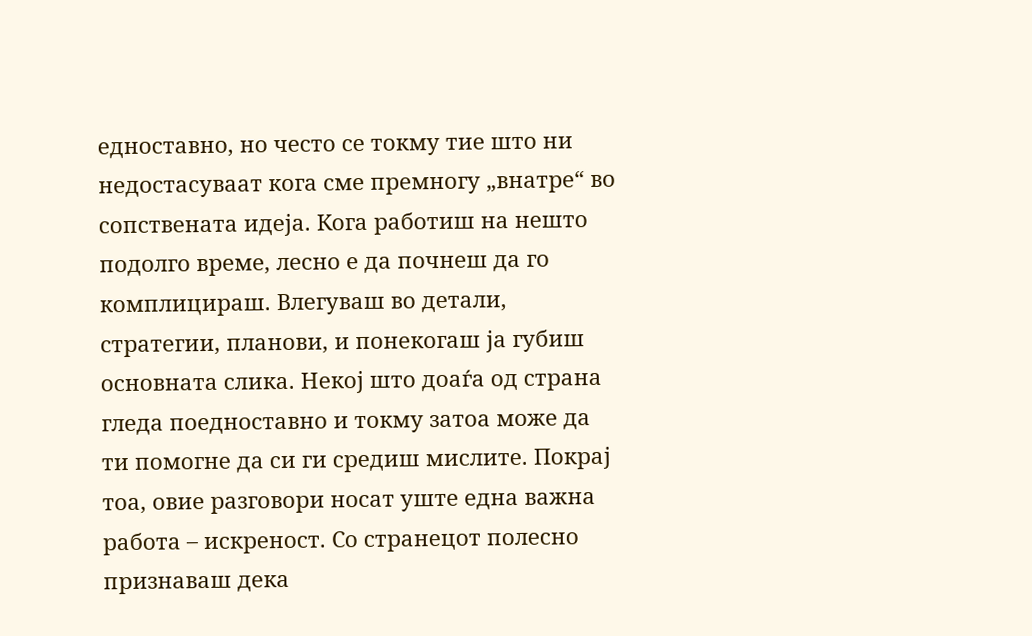едноставно, но често се токму тие што ни недостасуваат кога сме премногу „внатре“ во сопствената идеја. Кога работиш на нешто подолго време, лесно е да почнеш да го комплицираш. Влегуваш во детали, стратегии, планови, и понекогаш ја губиш основната слика. Некој што доаѓа од страна гледа поедноставно и токму затоа може да ти помогне да си ги средиш мислите. Покрај тоа, овие разговори носат уште една важна работа – искреност. Со странецот полесно признаваш дека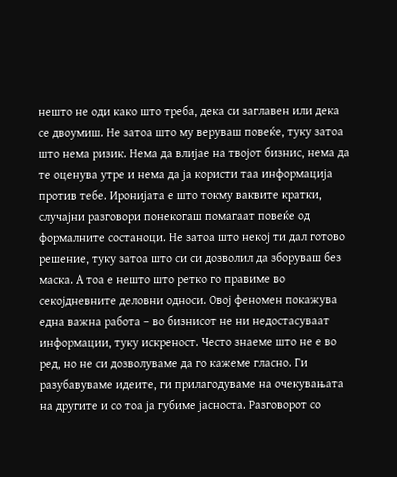нешто не оди како што треба, дека си заглавен или дека се двоумиш. Не затоа што му веруваш повеќе, туку затоа што нема ризик. Нема да влијае на твојот бизнис, нема да те оценува утре и нема да ја користи таа информација против тебе. Иронијата е што токму ваквите кратки, случајни разговори понекогаш помагаат повеќе од формалните состаноци. Не затоа што некој ти дал готово решение, туку затоа што си си дозволил да зборуваш без маска. А тоа е нешто што ретко го правиме во секојдневните деловни односи. Овој феномен покажува една важна работа – во бизнисот не ни недостасуваат информации, туку искреност. Често знаеме што не е во ред, но не си дозволуваме да го кажеме гласно. Ги разубавуваме идеите, ги прилагодуваме на очекувањата на другите и со тоа ја губиме јасноста. Разговорот со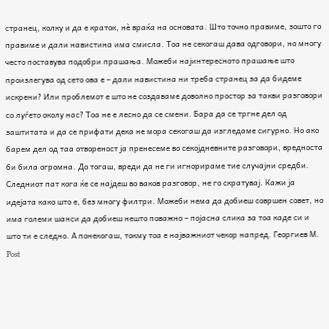странец, колку и да е краток, нè враќа на основата. Што точно правиме, зошто го правиме и дали навистина има смисла. Тоа не секогаш дава одговори, но многу често поставува подобри прашања. Можеби најинтересното прашање што произлегува од сето ова е – дали навистина ни треба странец за да бидеме искрени? Или проблемот е што не создаваме доволно простор за такви разговори со луѓето околу нас? Тоа не е лесно да се смени. Бара да се тргне дел од заштитата и да се прифати дека не мора секогаш да изгледаме сигурно. Но ако барем дел од таа отвореност ја пренесеме во секојдневните разговори, вредноста би била огромна. До тогаш, вреди да не ги игнорираме тие случајни средби. Следниот пат кога ќе се најдеш во ваков разговор, не го скратувај. Кажи ја идејата како што е, без многу филтри. Можеби нема да добиеш совршен совет, но има големи шанси да добиеш нешто поважно – појасна слика за тоа каде си и што ти е следно. А понекогаш, токму тоа е најважниот чекор напред. Георгиев М. Post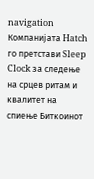navigation Компанијата Hatch го претстави Sleep Clock за следење на срцев ритам и квалитет на спиење Биткоинот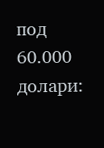под 60.000 долари: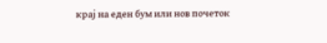крај на еден бум или нов почеток